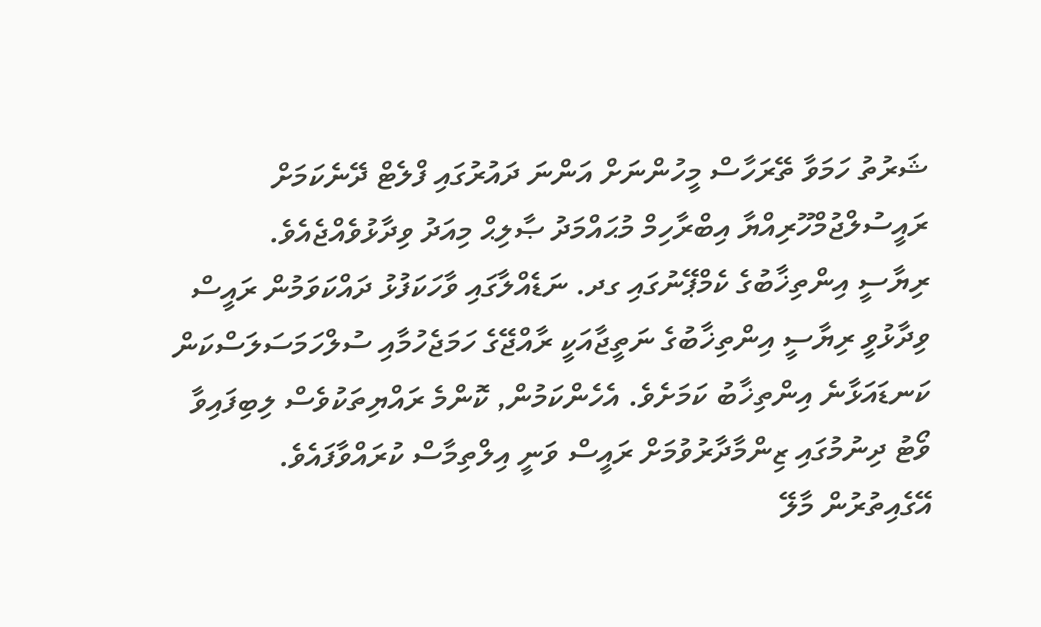ޝަރުތު ހަމަވާ ތޭރަހާސް މީހުންނަށް އަންނަ ދައުރުގައި ފްލެޓް ދޭނެކަމަށް ރައީސުލްޖުމްހޫރިއްޔާ އިބްރާހިމް މުޙައްމަދު ޞާލިޙް މިއަދު ވިދާޅުވެއްޖެއެވެ.
ރިޔާސީ އިންތިޚާބުގެ ކެމްޕޭނުގައި ގދ. ނަޑެއްލާގައި ވާހަކަފުޅު ދައްކަވަމުން ރައީސް ވިދާޅުވީ ރިޔާސީ އިންތިޚާބުގެ ނަތީޖާއަކީ ރާއްޖޭގެ ހަމަޖެހުމާއި ސުލްހަމަސަލަސްކަން ކަނޑައަޅާނެ އިންތިޚާބު ކަމަށެވެ. އެހެންކަމުން, ކޮންމެ ރައްޔިތަކުވެސް ލިބިފައިވާ ވޯޓު ދިނުމުގައި ޒިންމާދާރުވުމަށް ރައީސް ވަނީ އިލްތިމާސް ކުރައްވާފައެވެ.
އޭގެއިތުރުން މާލޭ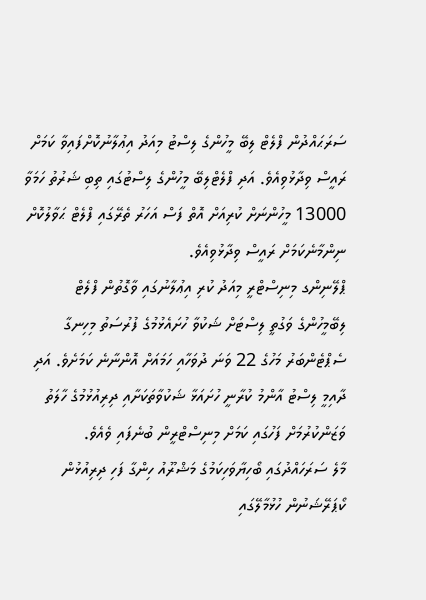ސަރަޙައްދުން ފްލެޓް ލިބޭ މީހުންގެ ލިސްޓު މިއަދު އިޢުލާނުކޮށްފައިވާ ކަމަށް ރައީސް ވިދާޅުވިއެވެ. އަދި ފްލެޓްލިބޭ މީހުންގެ ލިސްޓުގައި ތިބި ޝަރުތު ހަމަވާ 13000 މީހުންނަށް ކުރިއަށް އޮތް ފަސް އަހަރު ތެރޭގައި ފްލެޓް ޙަވާލުކޮށް ނިންމާނެކަމަށް ރައީސް ވިދާޅުވިއެވެ.
ޕްލޭނިންގ މިނިސްޓްރީ މިއަދު ކުރި އިޢުލާނުގައި ވާގޮތުން ފްލެޓް ލިބޭމީހުންގެ ވަގުތީ ލިސްޓަށް ޝަކުވާ ހުށައެޅުމުގެ ފުރުސަތު މިހިނގާ ސެޕްޓެންބަރު މަހުގެ 22 ވަނަ ދުވަހާއި ހަމައަށް އޮންނާނެ ކަމަށެވެ. އަދި ދާއިމީ ލިސްޓު އާންމު ކުރާނީ ހުށައަޅާ ޝަކުވާތަކަށާއި ދިރިއުޅުމުގެ ހާލަތު ވަޒަންކުރުމަށް ފަހުގައި ކަމަށް މިނިސްޓްރީން ބުނެފައި ވެއެވެ.
މާލެ ސަރަހައްދުގައި ބޯހިޔާވަހިކަމުގެ މަޝްރޫއު ހިންގާ ފަހި ދިރިއުޅުން ކޯޕަރޭޝަނުން ހުޅުމާލޭގައި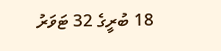18 ބުރީގެ 32 ޓަވަރު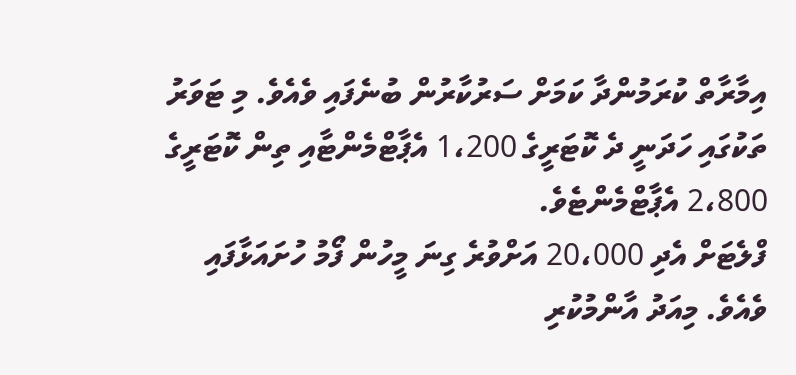އިމާރާތް ކުރަމުންދާ ކަމަށް ސަރުކާރުން ބުނެފައި ވެއެވެ. މި ޓަވަރު ތަކުގައި ހަދަނީ ދެ ކޮޓަރީގެ 1،200 އެޕާޓްމެންޓާއި ތިން ކޮޓަރީގެ 2،800 އެޕާޓްމެންޓެވެ.
ފްލެޓަށް އެދި 20،000 އަށްވުރެ ގިނަ މީހުން ފޯމު ހުށައަޅާފައި ވެއެވެ. މިއަދު އާންމުކުރި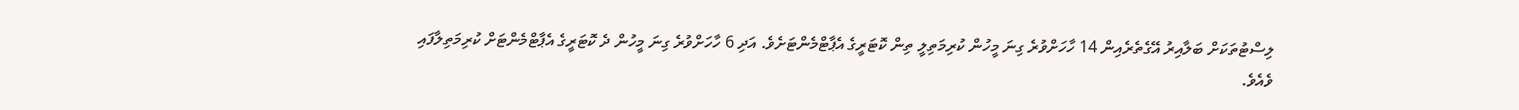ލިސްޓުތަކަށް ބަލާއިރު އޭގެތެރެއިން 14 ހާހަށްވުރެ ގިނަ މީހުން ކުރިމަތިލީ ތިން ކޮޓަރީގެ އެޕާޓްމެންޓަށެވެ. އަދި 6 ހާހަށްވުރެ ގިނަ މީހުން ދެ ކޮޓަރީގެ އެޕާޓްމެންޓަށް ކުރިމަތިލާފައި ވެއެވެ.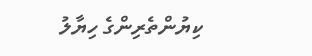ކިޔުންތެރިންގެ ހިޔާލު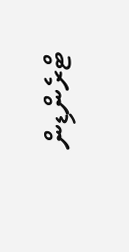ޓްރެންޑިން